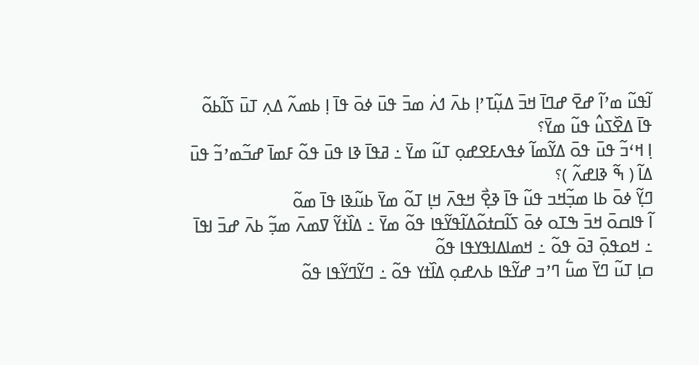ߊ߬ߟߎ߬ ߘߴߊ߬ ߝߐ߫ ߝߣߊ߫ ߞߏ߫ ߡߎ߲߬ߠߴߊ߲ ߕߍ߫ ߗߍ߭ ߘߏ߫ ߟߎ߫ ߦߋ߫ ߟߊ߫ ߊ߲ ߕߘߍ߬ ߡߍ߲ ߠߎ߫ ߖߊ߬ߕߋ߬ ߟߊ߫ ߡߐ߰ߖߎ߮ ߟߎ߬ ߘߌ߫؟
ߊ߲ ߞߵߏ߬ ߟߎ߫ ߟߋ߫ ߡߌ߬ߘߊ߬ ߦߟߍߓߐߝߋ߲ ߠߎ߬ ߘߌ߫ ߸ ߥߟߊ߫ ߢߊ ߟߎ߫ ߟߋ߬ ߓߘߊ߫ ߝߏ߬ߘߴߏ߬ ߟߎ߫ ߡߊ߬ ( ߒ߬ ߢߊߝߍ߬ )؟
ߣߌ߲߬ ߦߋ߫ ߕߊ ߘߏ߲߬ߞߏ ߟߎ߬ ߟߊ߫ ߢߐ߲߯ ߞߟߍ߫ ߞߊ߲ ߠߋ߬ ߘߌ߫ ߕߎ߬ߢߊ ߟߊ߫ ߘߋ߬
ߊ߬ ߟߊߛߋ߫ ߞߏ߫ ߒߠߋ ߦߋ߫ ߖߊ߬ߛߙߋ߬ߡߊ߬ߟߌ߬ߟߊ ߟߋ߬ ߘߌ߫ ߸ ߡߊ߰ߙߌ߬ ߜߘߍ߫ ߘߏ߲߬ ߕߍ߫ ߝߏ߫ ߊߟߊ߫ ߸ ߞߋߟߋ߲߫ ߔߋ߫ ߟߋ߬ ߸ ߞߘߊߡߊߟߌߟߊ ߟߋ߬
ߛߊ߲ ߠߎ߬ ߣߌ߫ ߘߎ߱ ߣߴߏ ߝߌ߬ߟߊ ߕߍߝߋ߲ ߡߊ߰ߙߌ ߟߋ߬ ߸ ߣߌ߬ߣߌ߬ߟߊ ߟߋ߬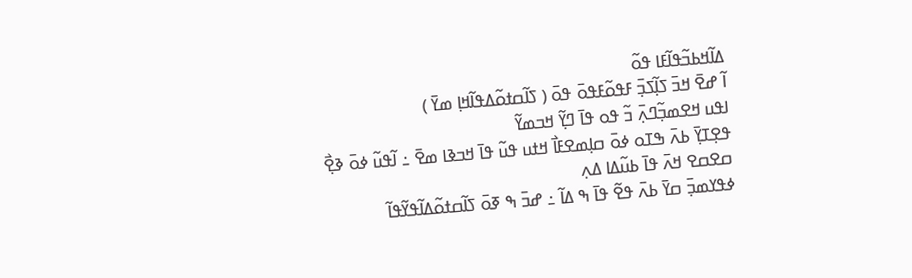ߡߊ߬ߞߕߏ߬ߟߊ߬ߓߊ ߟߋ߬
ߊ߬ ߝߐ߫ ߞߏ߫ ߖߊ߲߬ߖߏ߲߫ ߓߟߋ߬ߓߟߋ߫ ߟߋ߫ ( ߖߊ߬ߛߙߋ߬ߡߟߊ߬ߞߊ߲ ߘߌ߫ )
ߊߟߎ ߞߐߘߏ߲߬ߣߍ߲߫ ߏ߬ ߟߋ ߟߊ߫ ߣߌ߲߬ ߞߏߘߌ߬
ߟߐ߲ߠߌ߲߫ ߕߍ߫ ߒߠߋ ߦߋ߫ ߛߊ߲ߘߐߓߊ߯ ߞߙߎ ߟߎ߬ ߟߊ߫ ߞߏߢߊ ߘߐ߫ ߸ ߊ߬ߟߎ߬ ߦߋ߫ ߢߐ߲߯ ߛߐߛߐ ߞߍ߫ ߟߊ߫ ߕߎ߬ߡߊ ߡߍ߲
ߦߟߌߘߏ߲߫ ߛߌ߫ ߕߍ߫ ߟߐ߬ ߟߊ߫ ߒ ߡߊ߬ ߸ ߝߏ߫ ߒ ߧߋ߫ ߖߊ߬ߛߙߋ߬ߡߊ߬ߟߌ߬ߟߊ߬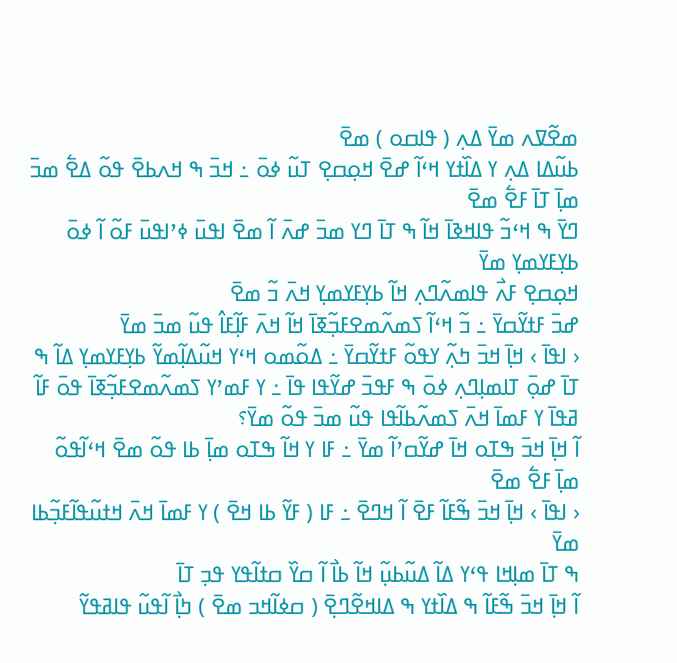ߘߐ߬ߜߍ ߘߌ߫ ߡߍ߲ ( ߟߊߛߋ ) ߘߐ߫
ߕߎ߬ߡߊ ߡߍ߲ ߌ ߡߊ߰ߙߌ ߞߵߊ߬ ߝߐ߫ ߞߋ߲ߛߐ߲ ߠߎ߬ ߦߋ߫ ߸ ߞߏ߫ ߒ ߞߍߕߐ߫ ߟߋ߬ ߡߐ߱ ߘߏ߫ ߘߊ߲߫ ߠߊ߫ ߓߐ߱ ߘߐ߫
ߣߌ߫ ߒ ߞߵߏ߬ ߟߊߞߢߊ߫ ߞߊ߬ ߒ ߠߊ߫ ߣߌ ߘߏ߫ ߝߍ߫ ߊ߬ ߘߐ߫ ߊߟߎ߫ ߦߴߊߟߎ߫ ߓߋ߬ ߊ߬ ߦߋ߫ ߕߌ߲ߓߌߘߌ߲ ߘߌ߫
ߞߋ߲ߛߐ߲ ߓߍ߯ ߟߊߘߍ߬ߣߍ߲ ߞߊ߬ ߕߌ߲ߓߌߘߌ߲ ߞߍ߫ ߏ߬ ߘߐ߫
ߝߏ߫ ߓߙߌ߬ߛߌ߫ ߸ ߏ߬ ߞߵߊ߬ ߖߘߍ߬ߘߐߓߏ߲߬ߧߊ߫ ߞߊ߬ ߞߍ߫ ߓߊ߲߬ߓߊ߮ ߟߎ߬ ߘߏ߫ ߘߌ߫
‹ ߊߟߊ߫ › ߞߊ߲߫ ߞߏ߫ ߤߍ߲߬ ߌߟߋ߬ ߓߙߌ߬ߛߌ߫ ߸ ߡߋ߬ߘߋ ߞߵߌ ߞߎ߬ߡߊ߲߬ߘߌ߬ ߕߌ߲ߓߌߘߌ߲ ߡߊ߬ ߒ ߠߊ߫ ߝߋ߲߫ ߠߊߘߊ߲ߣߍ߲ ߦߋ߫ ߒ ߓߟߏ߫ ߝߌ߬ߟߊ ߟߊ߫ ߸ ߌ ߓߘߴߌ ߖߘߍ߬ߘߐߓߏ߲߬ߧߊ߫ ߟߋ߫ ߓߊ߬ ߥߟߊ߫ ߌ ߓߘߊ߫ ߞߍ߫ ߖߘߍ߬ߕߊ߬ߟߊ ߟߎ߬ ߘߏ߫ ߟߋ߬ ߘߌ߫؟
ߊ߬ ߞߊ߲߫ ߞߏ߫ ߒߠߋ ߞߊ߫ ߝߌ߬ߛߴߊ߬ ߘߌ߫ ߸ ߓߊ ߌ ߞߊ߬ ߒߠߋ ߘߊ߲߫ ߕߊ ߟߋ߬ ߘߐ߫ ߞߵߊ߬ߟߋ߬ ߘߊ߲߫ ߓߐ߱ ߘߐ߫
‹ ߊߟߊ߫ › ߞߊ߲߫ ߞߏ߫ ߒ߬ߓߊ߬ ߓߐ߫ ߊ߬ ߞߣߐ߫ ߸ ߓߊ ( ߓߌ߬ ߕߊ ߞߐ߫ ) ߌ ߓߘߊ߫ ߞߍ߫ ߞߙߎ߬ߟߊ߬ߓߏ߲߬ߕߊ ߘߌ߫
ߒ ߠߊ߫ ߘߊ߲ߞߊ ߟߵߌ ߡߊ߬ ߡߎ߬ߕߎ߲߬ ߞߊ߬ ߕߊ߯ ߊ߬ ߛߌ߰ ߛߙߊ߬ߟߌ ߟߏ߲ ߠߊ߫
ߊ߬ ߞߊ߲߫ ߞߏ߫ ߒ߬ߓߊ߬ ߒ ߡߊ߰ߙߌ ߒ ߡߊߞߐ߬ߣߐ߲߫ ( ߛߦߊ߬ߞߏ ߘߐ߫ ) ߤߊ߲߯ ߊ߬ߟߎ߬ ߟߊߥߟߌ߬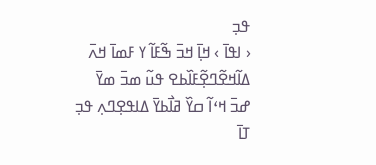ߟߏ߲
‹ ߊߟߊ߫ › ߞߊ߲߫ ߞߏ߫ ߒ߬ߓߊ߬ ߌ ߓߘߊ߫ ߞߍ߫ ߡߊ߬ߞߐ߬ߣߐ߲߬ߓߊ߰ߕߐ ߟߎ߬ ߘߏ߫ ߘߌ߫
ߝߏ߫ ߞߵߊ߬ ߛߌ߰ ߥߊ߯ߕߌ߫ ߡߊߟߐ߲ߣߍ߲ ߟߏ߲ ߠߊ߫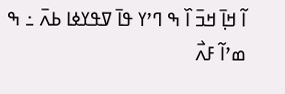ߊ߬ ߞߊ߲߫ ߞߏ߫ ߊ߰ ߒ ߣߴߌ ߟߊ߫ ߜߟߌߦߊ ߕߍ߫ ߸ ߒ ߘߴߊ߬ ߓߍ߯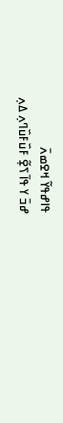ߟߊߝߟߌ߬ ߞߐߘߍ߫
ߝߏ߫ ߌ ߟߊ߫ ߖߐ߲߬ ߓߎ߰ߓߎ߰ߣߍ߲ ߡߍ߲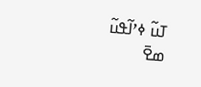ߠߎ߬ ߦߴߊ߬ߟߎ߬ ߘߐ߫